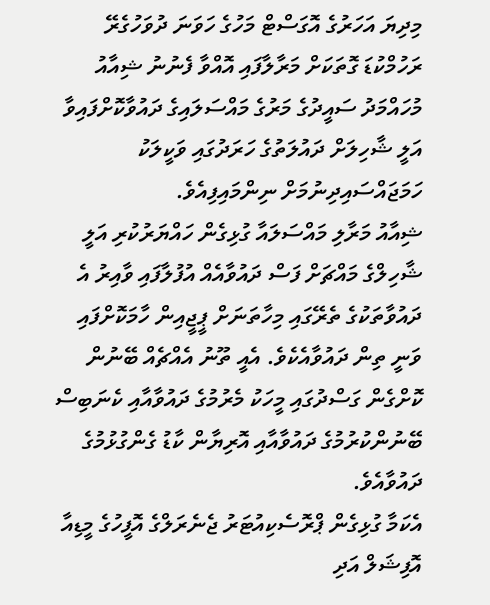މިދިޔަ އަހަރުގެ އޮގަސްޓް މަހުގެ ހަވަނަ ދުވަހުގެރޭ ރަހުމްކުޑަ ގޮތަކަށް މަރާލާފައި އޮއްވާ ފެނުނު ޝިއާއު މުހައްމަދު ސައީދުގެ މަރުގެ މައްސަލައިގެ ދައުވާކޮށްފައިވާ އަލީ ޝާހިލަށް ދައުލަތުގެ ހަރަދުގައި ވަކީލަކު ހަމަޖައްސައިދިނުމަށް ނިންމައިފިއެވެ.
ޝިއާއު މަރާލި މައްސަލައާ ގުޅިގެން ހައްޔަރުކުރި އަލީ ޝާހިލްގެ މައްޗަށް ފަސް ދައުވާއެއް އުފުލާފައި ވާއިރު އެ ދައުވާތަކުގެ ތެރޭގައި މިހާތަނަށް ޕީޖީއިން ހާމަކޮށްފައި ވަނީ ތިން ދައުވާއެކެވެ. އެއީ ތޫނު އެއްޗެއް ބޭނުން ކޮށްގެން ގަސްދުގައި މީހަކު މެރުމުގެ ދައުވާއާއި ކެނަބިސް ބޭނުންކުރުމުގެ ދައުވާއާއި އޮރިޔާން ކާޑު ގެންގުޅުމުގެ ދައުވާއެވެ.
އެކަމާ ގުޅިގެން ޕްރޮސެކިއުޓަރު ޖެނެރަލްގެ އޮފީހުގެ މީޑިއާ އޮފިޝަލް އަދި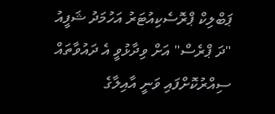ޕަބްލިކް ޕްރޮސެކިއުޓަރު އަހުމަދު ޝަފީއު "ދަ ޕްރެސް" އަށް ވިދާޅުވީ އެ ދައުވާތައް ސިއްރުކޮށްފައި ވަނީ އާއިލާގެ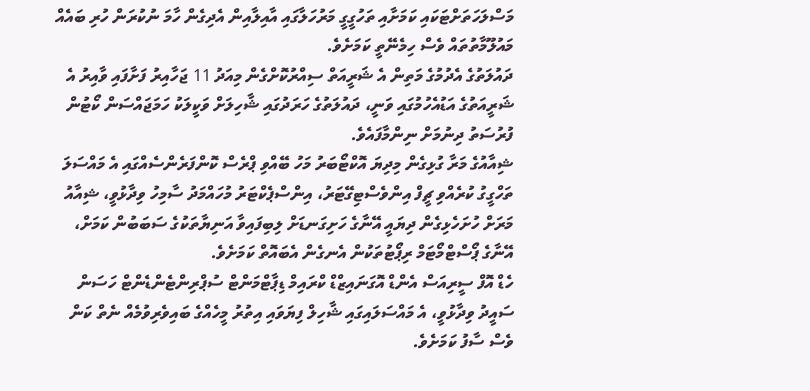މަސްލަހަތަށްޓަކައި ކަމަށާއި ތަހުގީގީ މަރުހަލާގައި އާއިލާއިން އެދިގެން ހާމަ ނުކުރަން ހުރި ބައެއް މައުލޫމާތުތައް ވެސް ހިމެނޭތީ ކަމަށެވެ.
ދައުލަތުގެ އެދުމުގެ މަތިން އެ ޝަރީއަތް ސިއްރުކޮށްގެން މިއަދު 11 ޖަހާއިރު ފަށާފައި ވާއިރު އެ ޝަރީއަތުގެ އަޑުއެހުމުގައި ވަނީ، ދައުލަތުގެ ހަރަދުގައި ޝާހިލަށް ވަކީލަކު ހަމަޖައްސަން ކޯޓުން ފުރުސަތު ދިނުމަށް ނިންމާފައެވެ.
ޝިއާއުގެ މަރާ ގުޅިގެން މިދިޔަ އޮކްޓޯބަރު މަހު ބޭއްވި ޕްރެސް ކޮންފަރެންސެއްގައި އެ މައްސަލަ ތަހްގީގު ކުރެއްވި ޗީފް އިންވެސްޓިގޭޓަރު، އިންސްޕެކްޓަރު މުހައްމަދު ސާމިހު ވިދާޅުވީ، ޝިއާއު މަރަށް ހުށަހެޅިގެން ދިޔައީ އޭނާގެ ހަށިގަނޑަށް ލިބިފައިވާ އަނިޔާތަކުގެ ސަބަބުން ކަމަށް، އޭނާގެ ޕޯސްޓްމޯޓަމް ރިޕޯޓުތަކުން އެނގެން އެބައޮތް ކަމަށެވެ.
ހެޑް އޮފް ސީރިއަސް އެންޑް އޮގަނައިޒްޑް ކްރައިމް ޑިޕާޓްމަންޓް ސުޕްރިންޓެންޑެންޓް ހަސަން ސައީދު ވިދާޅުވީ، އެ މައްސަލައިގައި ޝާހިލް ފިޔަވައި އިތުރު މީހެއްގެ ބައިވެރިވުމެއް ނެތް ކަން ވެސް ސާފު ކަމަށެވެ.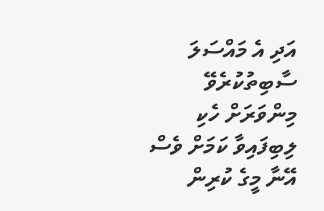އަދި އެ މައްސަލަ ސާބިތުކުރެވޭ މިންވަރަށް ހެކި ލިބިފައިވާ ކަމަށް ވެސް އޭނާ މީގެ ކުރިން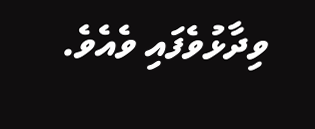ވިދާޅުވެފައި ވެއެވެ.